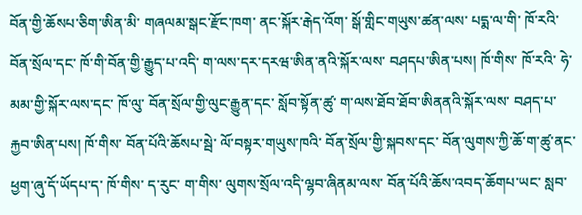བོན་གྱི་ཆོསཔ་ཅིག་ཨིན་མི་ གཞལམ་སྒང་རྫོང་ཁག་ ནང་སྐོར་རྒེད་འོག་ སྒོ་གླིང་གཡུས་ཚན་ལས་ པདྨ་ལ་གི་ ཁོ་རའི་བོན་སྲོལ་དང་ ཁོ་གི་བོན་གྱི་རྒྱུད་པ་འདི་ ག་ལས་དར་དརཝ་ཨིན་ནའི་སྐོར་ལས་ བཤདཔ་ཨིན་པས། ཁོ་གིས་ ཁོ་རའི་ ཧེ་མམ་གྱི་སྐོར་ལས་དང་ ཁོ་ལུ་ བོན་སྲོལ་གྱི་ལུང་རྒྱུན་དང་ སློབ་སྟོན་ཚུ་ ག་ལས་ཐོབ་ཐོབ་ཨིནནའི་སྐོར་ལས་ བཤད་པ་རྐྱབ་ཨིན་པས། ཁོ་གིས་ བོན་པོའི་ཆོསཔ་སྦེ་ ལོ་བསྟར་གཡུས་ཁའི་ བོན་སྲོལ་གྱི་སྐབས་དང་ བོན་ལུགས་ཀྱི་ཆོ་ག་ཚུ་ནང་ ཕྱག་ཞུ་དོ་ཡོདཔ་ད་ ཁོ་གིས་ ད་རུང་ ག་གིས་ ལུགས་སྲོལ་འདི་ལྷབ་ཞིནམ་ལས་ བོན་པོའི་ཆོས་འབད་ཆོགཔ་ཡང་ སླབ་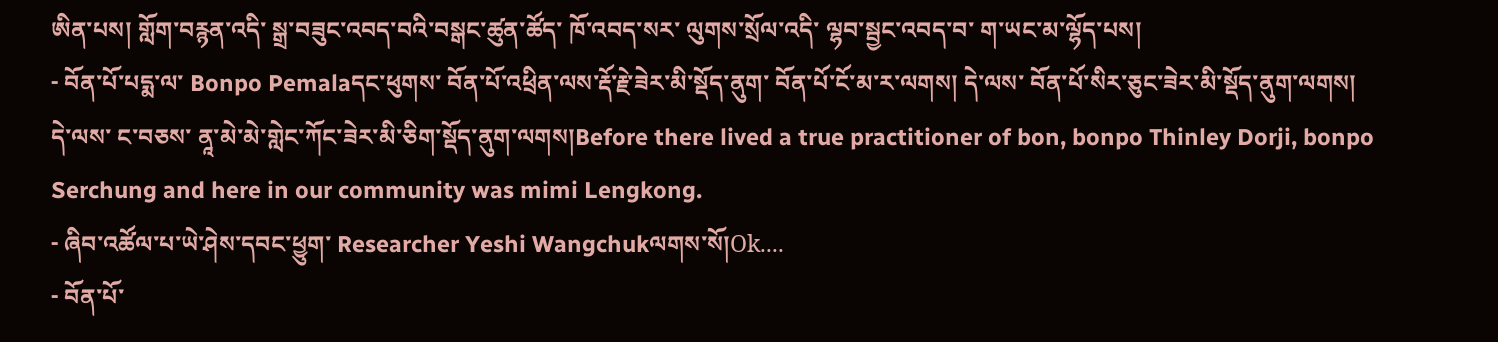ཨིན་པས། གློག་བརྙན་འདི་ སྒྲ་བཟུང་འབད་བའི་བསྒང་ཚུན་ཚོད་ ཁོ་འབད་སར་ ལུགས་སྲོལ་འདི་ ལྷབ་སྦྱང་འབད་བ་ ག་ཡང་མ་ལྷོད་པས།
- བོན་པོ་པདྨ་ལ་ Bonpo Pemalaདང་ཕུགས་ བོན་པོ་འཕྲིན་ལས་རྡོ་རྗེ་ཟེར་མི་སྡོད་ནུག་ བོན་པོ་ངོ་མ་ར་ལགས། དེ་ལས་ བོན་པོ་སིར་ཅུང་ཟེར་མི་སྡོད་ནུག་ལགས། དེ་ལས་ ང་བཅས་ ནཱ་མེ་མེ་གླེང་ཀོང་ཟེར་མི་ཅིག་སྡོད་ནུག་ལགས།Before there lived a true practitioner of bon, bonpo Thinley Dorji, bonpo Serchung and here in our community was mimi Lengkong.
- ཞིབ་འཚོལ་པ་ཡེ་ཤེས་དབང་ཕྱུག་ Researcher Yeshi Wangchukལགས་སོ།Ok....
- བོན་པོ་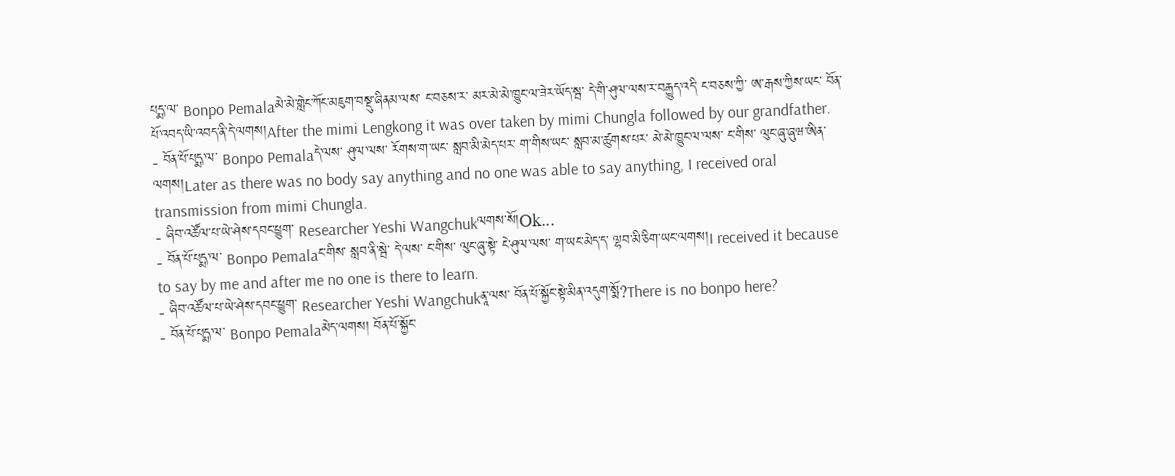པདྨ་ལ་ Bonpo Pemalaམེ་མེ་གླེང་ཀོང་མཇུག་བསྡུ་ཞིནམ་ལས་ ང་བཅས་ར་ མར་མེ་མེ་ཁྱུང་ལ་ཟེར་ཡོད་སྦ་ དེ་གི་ཤུལ་ལས་ར་བརྒྱུད་འདི་ ང་བཅས་ཀྱི་ ཨ་རྒས་ཀྱིས་ཡང་ བོན་པོ་འབད་ཡི་འབད་ནི་དེ་ལགས།After the mimi Lengkong it was over taken by mimi Chungla followed by our grandfather.
- བོན་པོ་པདྨ་ལ་ Bonpo Pemalaདེ་ལས་ ཤུལ་ལས་ རོགས་ག་ཡང་ སླབ་མི་མེད་པར་ ག་གིས་ཡང་ སླབ་མ་ཚུགས་པར་ མེ་མེ་ཁྱུང་ལ་ལས་ ང་གིས་ ལུང་ཞུ་ཞུཝ་ཨིན་ལགས།Later as there was no body say anything and no one was able to say anything, I received oral transmission from mimi Chungla.
- ཞིབ་འཚོལ་པ་ཡེ་ཤེས་དབང་ཕྱུག་ Researcher Yeshi Wangchukལགས་སོ།Ok...
- བོན་པོ་པདྨ་ལ་ Bonpo Pemalaང་གིས་ སླབ་ནི་སྦེ་ དེ་ལས་ ང་གིས་ ལུང་ཞུ་སྟེ་ ངེ་ཤུལ་ལས་ ག་ཡང་མེད་ད་ ལྷབ་མི་ཅིག་ཡང་ལགས།I received it because to say by me and after me no one is there to learn.
- ཞིབ་འཚོལ་པ་ཡེ་ཤེས་དབང་ཕྱུག་ Researcher Yeshi Wangchukནཱ་ལས་ བོན་པོ་སྐྱོང་སྟེ་མིན་འདུག་སྨོ?There is no bonpo here?
- བོན་པོ་པདྨ་ལ་ Bonpo Pemalaམེད་ལགས། བོན་པོ་སྐྱོང་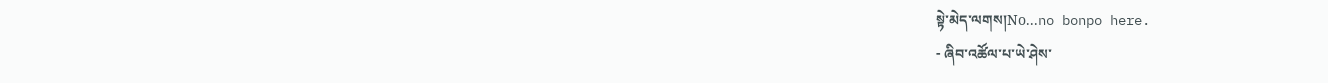སྟེ་མེད་ལགས།No...no bonpo here.
- ཞིབ་འཚོལ་པ་ཡེ་ཤེས་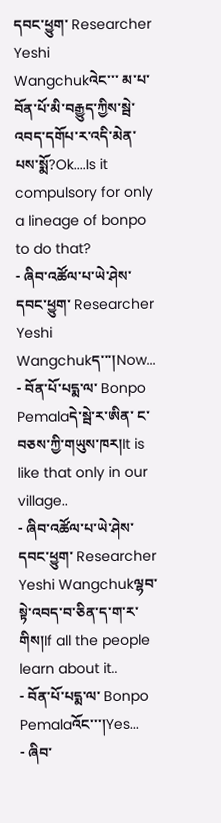དབང་ཕྱུག་ Researcher Yeshi Wangchukའེང་་་ མ་པ་བོན་པོ་མི་བརྒྱུད་ཀྱིས་སྦེ་ འབད་དགོཔ་ར་འདི་མེན་པས་སྨོ?Ok....Is it compulsory for only a lineage of bonpo to do that?
- ཞིབ་འཚོལ་པ་ཡེ་ཤེས་དབང་ཕྱུག་ Researcher Yeshi Wangchukད་་་།Now...
- བོན་པོ་པདྨ་ལ་ Bonpo Pemalaདེ་སྦེ་ར་ཨིན་ ང་བཅས་ཀྱི་གཡུས་ཁར།It is like that only in our village..
- ཞིབ་འཚོལ་པ་ཡེ་ཤེས་དབང་ཕྱུག་ Researcher Yeshi Wangchukལྷབ་སྟེ་འབད་བ་ཅིན་ད་ག་ར་གིས།If all the people learn about it..
- བོན་པོ་པདྨ་ལ་ Bonpo Pemalaའོང་་་།Yes...
- ཞིབ་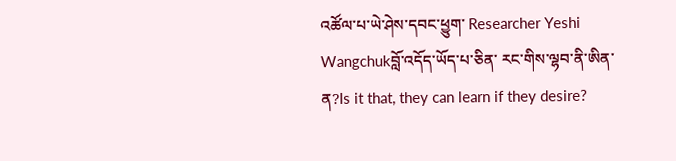འཚོལ་པ་ཡེ་ཤེས་དབང་ཕྱུག་ Researcher Yeshi Wangchukབློ་འདོད་ཡོད་པ་ཅིན་ རང་གིས་ལྷབ་ནི་ཨིན་ན?Is it that, they can learn if they desire?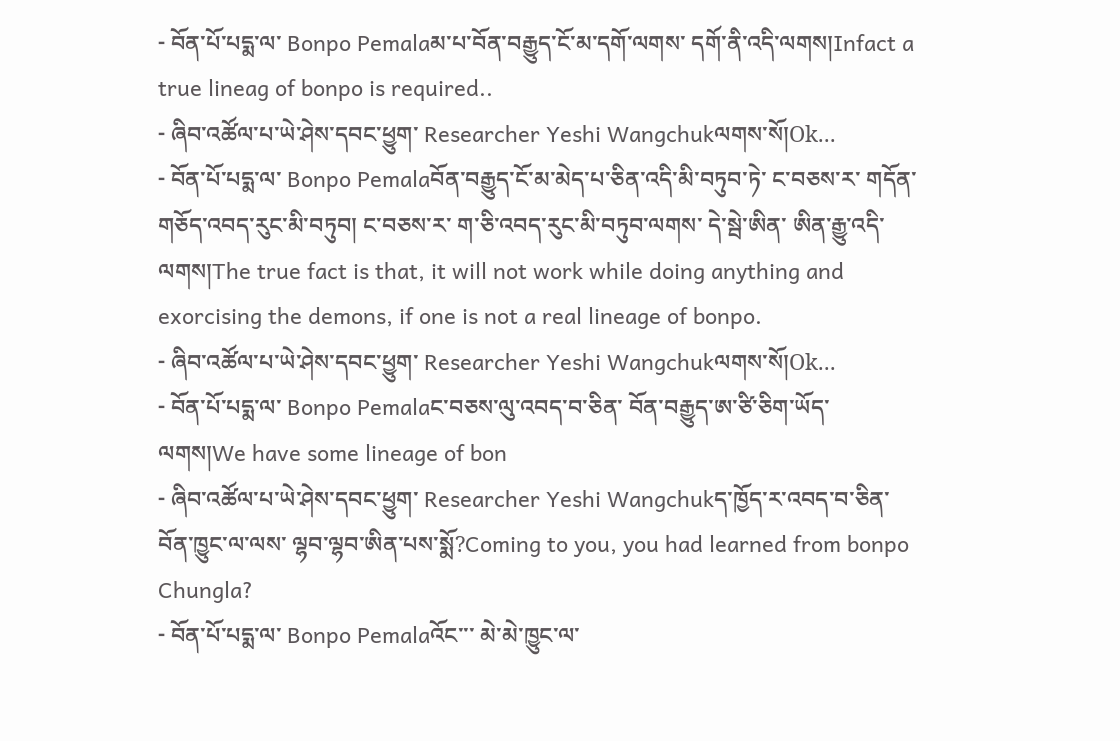- བོན་པོ་པདྨ་ལ་ Bonpo Pemalaམ་པ་བོན་བརྒྱུད་ངོ་མ་དགོ་ལགས་ དགོ་ནི་འདི་ལགས།Infact a true lineag of bonpo is required..
- ཞིབ་འཚོལ་པ་ཡེ་ཤེས་དབང་ཕྱུག་ Researcher Yeshi Wangchukལགས་སོ།Ok...
- བོན་པོ་པདྨ་ལ་ Bonpo Pemalaབོན་བརྒྱུད་ངོ་མ་མེད་པ་ཅིན་འདི་མི་བཏུབ་ཏེ་ ང་བཅས་ར་ གདོན་གཅོད་འབད་རུང་མི་བཏུབ། ང་བཅས་ར་ ག་ཅི་འབད་རུང་མི་བཏུབ་ལགས་ དེ་སྦེ་ཨིན་ ཨིན་རྒྱུ་འདི་ལགས།The true fact is that, it will not work while doing anything and exorcising the demons, if one is not a real lineage of bonpo.
- ཞིབ་འཚོལ་པ་ཡེ་ཤེས་དབང་ཕྱུག་ Researcher Yeshi Wangchukལགས་སོ།Ok...
- བོན་པོ་པདྨ་ལ་ Bonpo Pemalaང་བཅས་ལུ་འབད་བ་ཅིན་ བོན་བརྒྱུད་ཨ་ཙི་ཅིག་ཡོད་ལགས།We have some lineage of bon
- ཞིབ་འཚོལ་པ་ཡེ་ཤེས་དབང་ཕྱུག་ Researcher Yeshi Wangchukད་ཁྱོད་ར་འབད་བ་ཅིན་ བོན་ཁྱུང་ལ་ལས་ ལྷབ་ལྷབ་ཨིན་པས་སྨོ?Coming to you, you had learned from bonpo Chungla?
- བོན་པོ་པདྨ་ལ་ Bonpo Pemalaའོང་་་ མེ་མེ་ཁྱུང་ལ་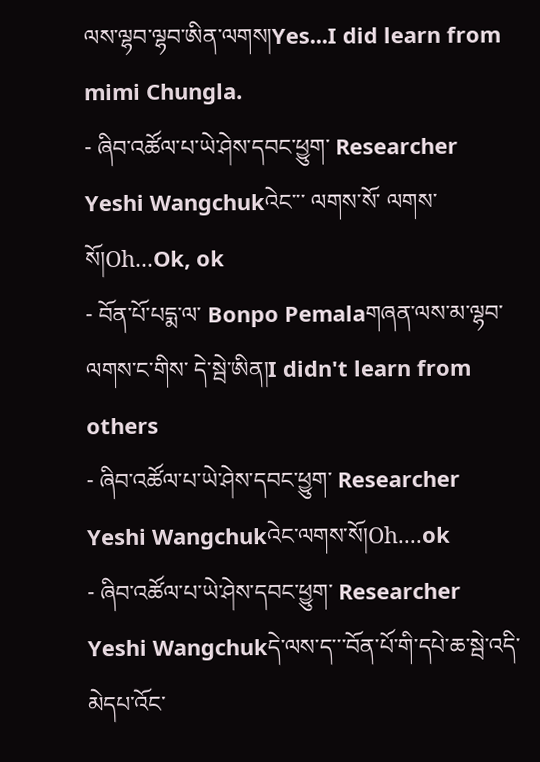ལས་ལྷབ་ལྷབ་ཨིན་ལགས།Yes...I did learn from mimi Chungla.
- ཞིབ་འཚོལ་པ་ཡེ་ཤེས་དབང་ཕྱུག་ Researcher Yeshi Wangchukའེང་་་ ལགས་སོ་ ལགས་སོ།Oh...Ok, ok
- བོན་པོ་པདྨ་ལ་ Bonpo Pemalaགཞན་ལས་མ་ལྷབ་ལགས་ང་གིས་ དེ་སྦེ་ཨིན།I didn't learn from others
- ཞིབ་འཚོལ་པ་ཡེ་ཤེས་དབང་ཕྱུག་ Researcher Yeshi Wangchukའེང་ལགས་སོ།Oh....ok
- ཞིབ་འཚོལ་པ་ཡེ་ཤེས་དབང་ཕྱུག་ Researcher Yeshi Wangchukདེ་ལས་ད་་་བོན་པོ་གི་དཔེ་ཆ་སྦེ་འདི་མེདཔ་འོང་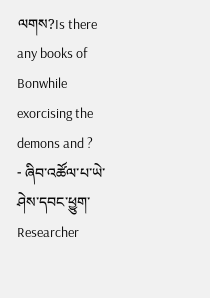ལགས?Is there any books of Bonwhile exorcising the demons and ?
- ཞིབ་འཚོལ་པ་ཡེ་ཤེས་དབང་ཕྱུག་ Researcher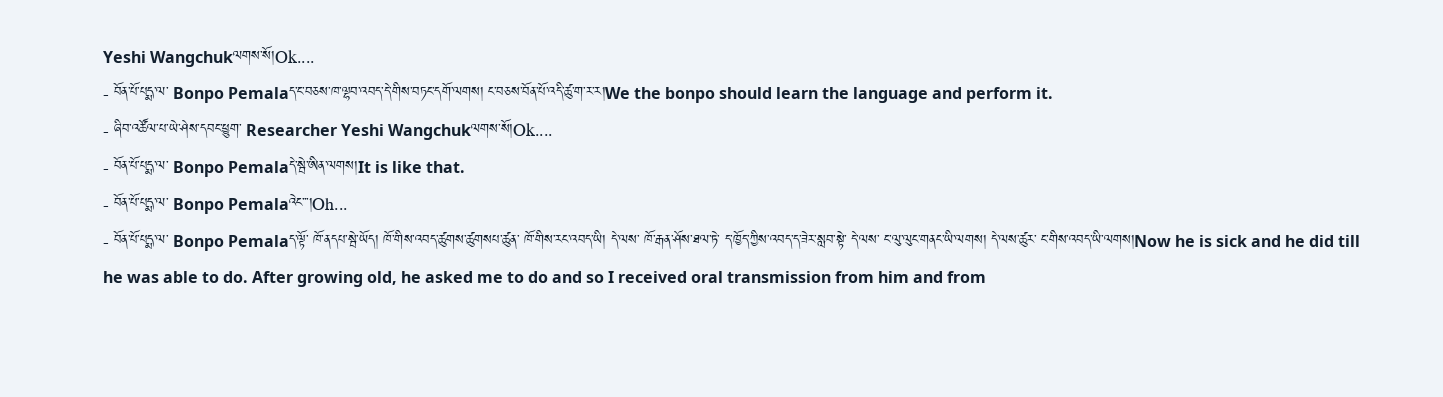Yeshi Wangchukལགས་སོ།Ok....
- བོན་པོ་པདྨ་ལ་ Bonpo Pemalaད་ང་བཅས་ཁ་ལྷབ་འབད་དེ་གིས་བཏང་དགོ་ལགས། ང་བཅས་བོན་པོ་འདི་ཚུ་ག་ར་ར།We the bonpo should learn the language and perform it.
- ཞིབ་འཚོལ་པ་ཡེ་ཤེས་དབང་ཕྱུག་ Researcher Yeshi Wangchukལགས་སོ།Ok....
- བོན་པོ་པདྨ་ལ་ Bonpo Pemalaདེ་སྦེ་ཨིན་ལགས།It is like that.
- བོན་པོ་པདྨ་ལ་ Bonpo Pemalaའེང་་་།Oh...
- བོན་པོ་པདྨ་ལ་ Bonpo Pemalaད་ལྟོ་ ཁོ་ནདཔ་སྦེ་ཡོད། ཁོ་གིས་འབད་ཚུགས་ཚུགསཔ་ཚུན་ ཁོ་གིས་རང་འབད་ཡི། དེ་ལས་ ཁོ་རྒན་ཤོས་ཐལ་ཏེ་ ད་ཁྱོད་ཀྱིས་འབད་ད་ཟེར་སླབ་སྟེ་ དེ་ལས་ ང་ལུ་ལུང་གནང་ཡི་ལགས། དེ་ལས་ཚུར་ ང་གིས་འབད་ཡི་ལགས།Now he is sick and he did till he was able to do. After growing old, he asked me to do and so I received oral transmission from him and from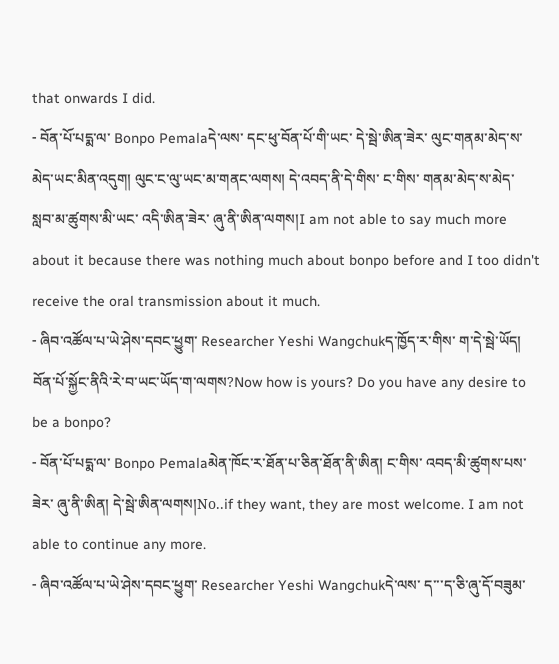that onwards I did.
- བོན་པོ་པདྨ་ལ་ Bonpo Pemalaདེ་ལས་ དང་ཕུ་བོན་པོ་གི་ཡང་ དེ་སྦེ་ཨིན་ཟེར་ ལུང་གནམ་མེད་ས་མེད་ཡང་མིན་འདུག། ལུང་ང་ལུ་ཡང་མ་གནང་ལགས། དེ་འབད་ནི་དེ་གིས་ ང་གིས་ གནམ་མེད་ས་མེད་ སླབ་མ་ཚུགས་མི་ཡང་ འདི་ཨིན་ཟེར་ ཞུ་ནི་ཨིན་ལགས།I am not able to say much more about it because there was nothing much about bonpo before and I too didn't receive the oral transmission about it much.
- ཞིབ་འཚོལ་པ་ཡེ་ཤེས་དབང་ཕྱུག་ Researcher Yeshi Wangchukད་ཁྱོད་ར་གིས་ ག་དེ་སྦེ་ཡོད། བོན་པོ་སྐྱོང་ནིའི་རེ་བ་ཡང་ཡོད་ག་ལགས?Now how is yours? Do you have any desire to be a bonpo?
- བོན་པོ་པདྨ་ལ་ Bonpo Pemalaམེན་ཁོང་ར་ཐོན་པ་ཅིན་ཐོན་ནི་ཨིན། ང་གིས་ འབད་མི་ཚུགས་པས་ཟེར་ ཞུ་ནི་ཨིན། དེ་སྦེ་ཨིན་ལགས།No..if they want, they are most welcome. I am not able to continue any more.
- ཞིབ་འཚོལ་པ་ཡེ་ཤེས་དབང་ཕྱུག་ Researcher Yeshi Wangchukདེ་ལས་ ད་་་ད་ཅི་ཞུ་དོ་བཟུམ་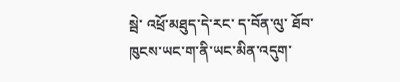སྦེ་ འཕྲོ་མཐུད་དེ་རང་ ད་བོན་ལུ་ ཐོབ་ཁུངས་ཡང་ག་ནི་ཡང་མིན་འདུག་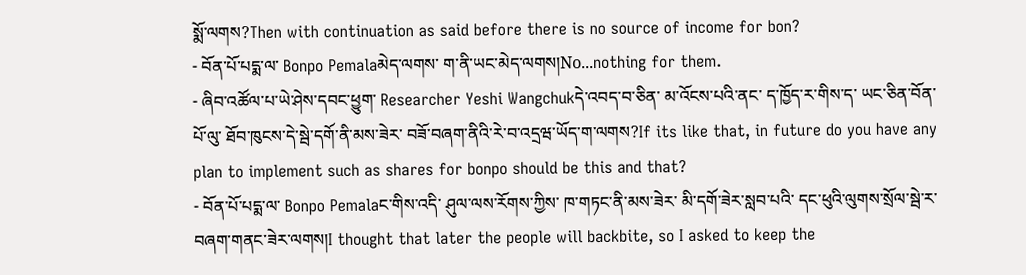སྨོ་ལགས?Then with continuation as said before there is no source of income for bon?
- བོན་པོ་པདྨ་ལ་ Bonpo Pemalaམེད་ལགས་ ག་ནི་ཡང་མེད་ལགས།No...nothing for them.
- ཞིབ་འཚོལ་པ་ཡེ་ཤེས་དབང་ཕྱུག་ Researcher Yeshi Wangchukདེ་འབད་བ་ཅིན་ མ་འོངས་པའི་ནང་ ད་ཁྱོད་ར་གིས་ད་ ཡང་ཅིན་བོན་པོ་ལུ་ ཐོབ་ཁུངས་དེ་སྦེ་དགོ་ནི་མས་ཟེར་ བཟོ་བཞག་ནིའི་རེ་བ་འདྲཝ་ཡོད་ག་ལགས?If its like that, in future do you have any plan to implement such as shares for bonpo should be this and that?
- བོན་པོ་པདྨ་ལ་ Bonpo Pemalaང་གིས་འདི་ ཤུལ་ལས་རོགས་ཀྱིས་ ཁ་གཏང་ནི་མས་ཟེར་ མི་དགོ་ཟེར་སླབ་པའི་ དང་ཕུའི་ལུགས་སྲོལ་སྦེ་ར་ བཞག་གནང་ཟེར་ལགས།I thought that later the people will backbite, so I asked to keep the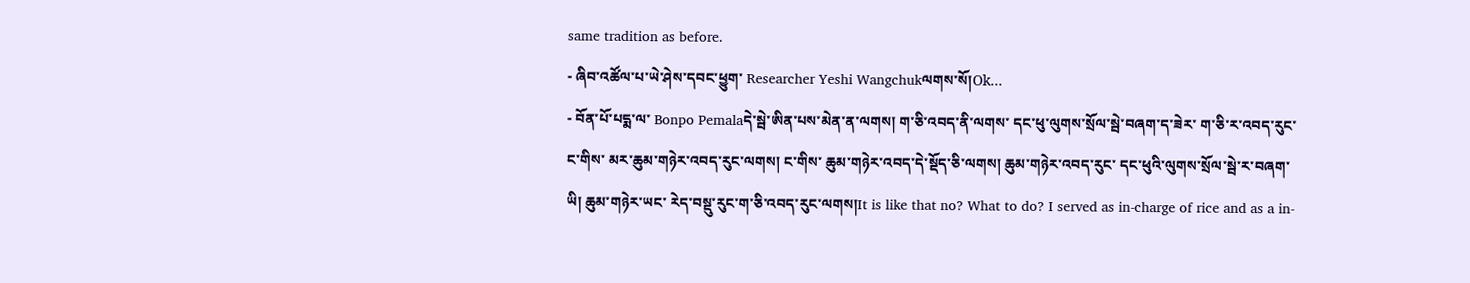same tradition as before.
- ཞིབ་འཚོལ་པ་ཡེ་ཤེས་དབང་ཕྱུག་ Researcher Yeshi Wangchukལགས་སོ།Ok...
- བོན་པོ་པདྨ་ལ་ Bonpo Pemalaདེ་སྦེ་ཨིན་པས་མེན་ན་ལགས། ག་ཅི་འབད་ནི་ལགས་ དང་ཕུ་ལུགས་སྲོལ་སྦེ་བཞག་ད་ཟེར་ ག་ཅི་ར་འབད་རུང་ ང་གིས་ མར་ཆུམ་གཉེར་འབད་རུང་ལགས། ང་གིས་ ཆུམ་གཉེར་འབད་དེ་སྡོད་ཅི་ལགས། ཆུམ་གཉེར་འབད་རུང་ དང་ཕུའི་ལུགས་སྲོལ་སྦེ་ར་བཞག་ཡི། ཆུམ་གཉེར་ཡང་ རེད་བསྡུ་རུང་ག་ཅི་འབད་རུང་ལགས།It is like that no? What to do? I served as in-charge of rice and as a in-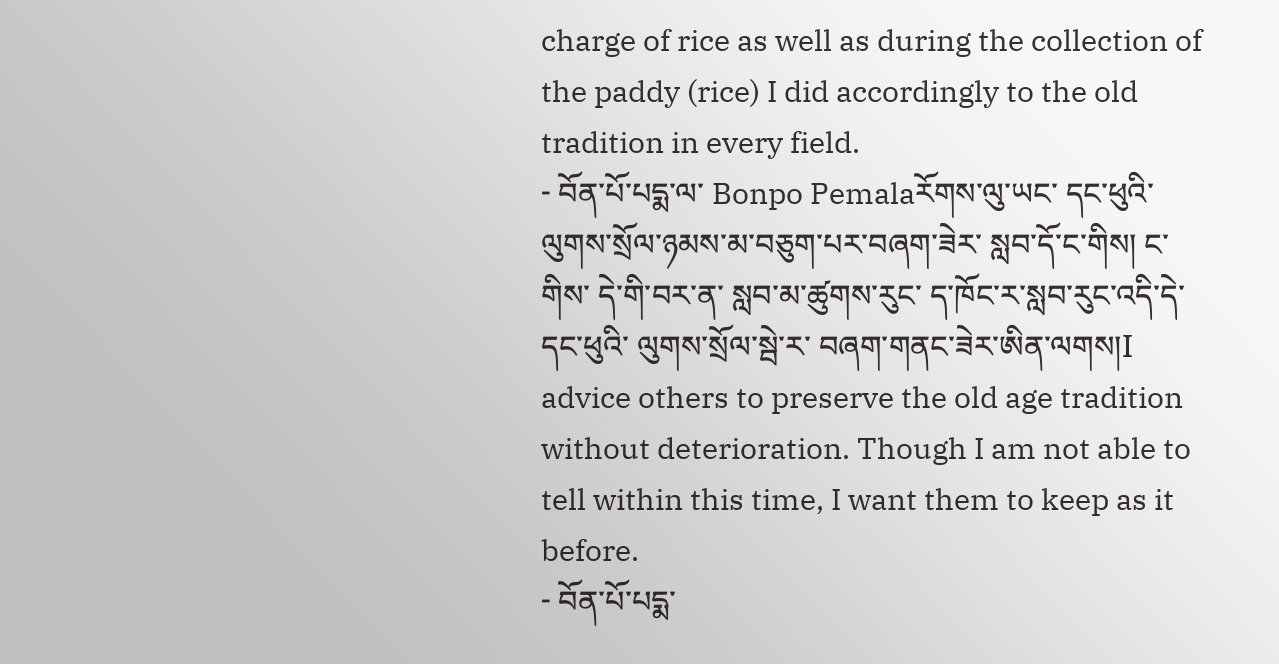charge of rice as well as during the collection of the paddy (rice) I did accordingly to the old tradition in every field.
- བོན་པོ་པདྨ་ལ་ Bonpo Pemalaརོགས་ལུ་ཡང་ དང་ཕུའི་ལུགས་སྲོལ་ཉམས་མ་བཅུག་པར་བཞག་ཟེར་ སླབ་དོ་ང་གིས། ང་གིས་ དེ་གི་བར་ན་ སླབ་མ་ཚུགས་རུང་ ད་ཁོང་ར་སླབ་རུང་འདི་དེ་ དང་ཕུའི་ ལུགས་སྲོལ་སྦེ་ར་ བཞག་གནང་ཟེར་ཨིན་ལགས།I advice others to preserve the old age tradition without deterioration. Though I am not able to tell within this time, I want them to keep as it before.
- བོན་པོ་པདྨ་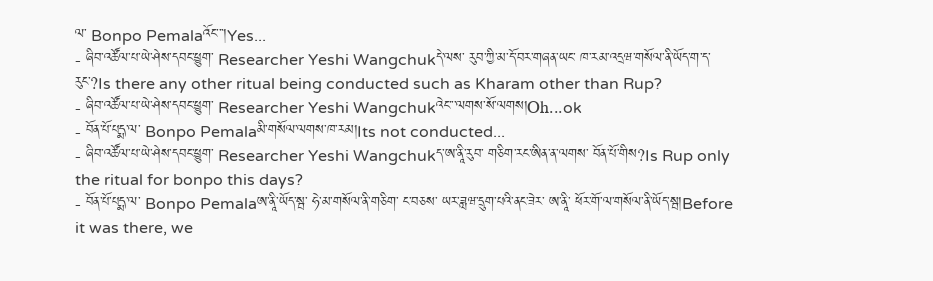ལ་ Bonpo Pemalaའོང་་་།Yes...
- ཞིབ་འཚོལ་པ་ཡེ་ཤེས་དབང་ཕྱུག་ Researcher Yeshi Wangchukདེ་ལས་ རུབ་ཀྱི་མ་དོ་བར་གཞན་ཡང་ ཁ་རམ་འདྲཝ་གསོལ་ནི་ཡོད་ག་ད་རུང་?Is there any other ritual being conducted such as Kharam other than Rup?
- ཞིབ་འཚོལ་པ་ཡེ་ཤེས་དབང་ཕྱུག་ Researcher Yeshi Wangchukའེང་་་ལགས་སོ་ལགས།Oh...ok
- བོན་པོ་པདྨ་ལ་ Bonpo Pemalaམི་གསོལ་ལགས་ཁ་རམ།Its not conducted...
- ཞིབ་འཚོལ་པ་ཡེ་ཤེས་དབང་ཕྱུག་ Researcher Yeshi Wangchukད་ཨ་ནཱི་རུབ་ གཅིག་རང་ཨིན་ན་ལགས་ བོན་པོ་གིས?Is Rup only the ritual for bonpo this days?
- བོན་པོ་པདྨ་ལ་ Bonpo Pemalaཨ་ནཱི་ཡོད་སྦ་ ཧེ་མ་གསོལ་ནི་གཅིག་ ང་བཅས་ ཡར་ཟླཝ་དྲུག་པའི་ནང་ཟེར་ ཨ་ནཱི་ ཕོར་གོ་ལ་གསོལ་ནི་ཡོད་སྦ།Before it was there, we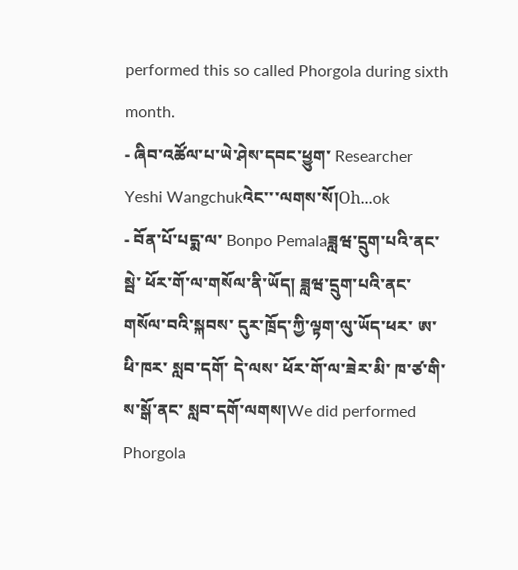performed this so called Phorgola during sixth month.
- ཞིབ་འཚོལ་པ་ཡེ་ཤེས་དབང་ཕྱུག་ Researcher Yeshi Wangchukའེང་་་ལགས་སོ།Oh...ok
- བོན་པོ་པདྨ་ལ་ Bonpo Pemalaཟླཝ་དྲུག་པའི་ནང་སྦེ་ ཕོར་གོ་ལ་གསོལ་ནི་ཡོད། ཟླཝ་དྲུག་པའི་ནང་གསོལ་བའི་སྐབས་ དུར་ཁྲོད་ཀྱི་ལྟག་ལུ་ཡོད་ཕར་ ཨ་ཕི་ཁར་ སླབ་དགོ་ དེ་ལས་ ཕོར་གོ་ལ་ཟེར་མི་ ཁ་ཙ་གི་ས་སྒོ་ནང་ སླབ་དགོ་ལགས།We did performed Phorgola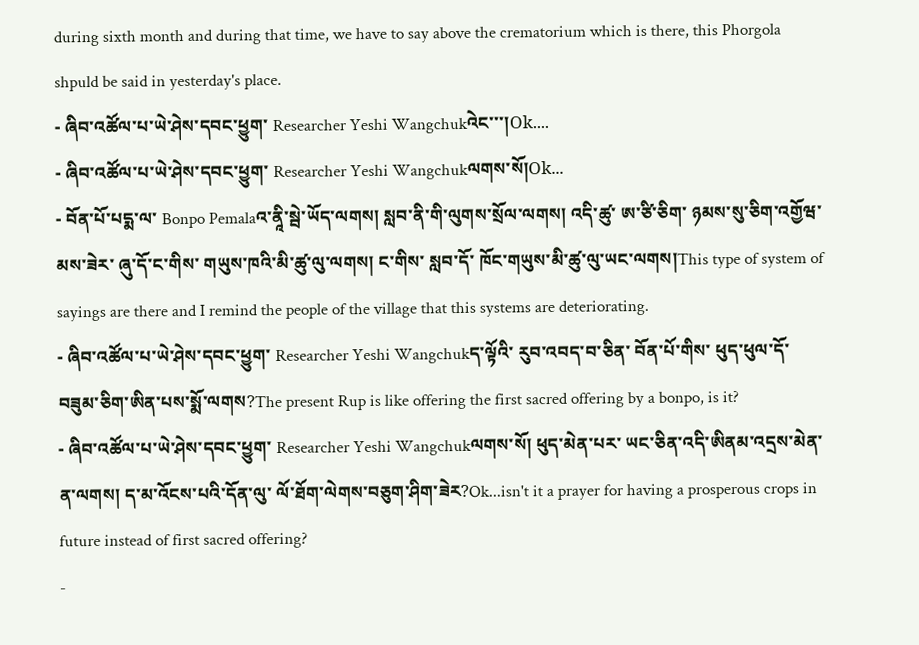during sixth month and during that time, we have to say above the crematorium which is there, this Phorgola shpuld be said in yesterday's place.
- ཞིབ་འཚོལ་པ་ཡེ་ཤེས་དབང་ཕྱུག་ Researcher Yeshi Wangchukའེང་་་།Ok....
- ཞིབ་འཚོལ་པ་ཡེ་ཤེས་དབང་ཕྱུག་ Researcher Yeshi Wangchukལགས་སོ།Ok...
- བོན་པོ་པདྨ་ལ་ Bonpo Pemalaའ་ནཱི་སྦེ་ཡོད་ལགས། སླབ་ནི་གི་ལུགས་སྲོལ་ལགས། འདི་ཚུ་ ཨ་ཙི་ཅིག་ ཉམས་སུ་ཅིག་འགྱོཝ་མས་ཟེར་ ཞུ་དོ་ང་གིས་ གཡུས་ཁའི་མི་ཚུ་ལུ་ལགས། ང་གིས་ སླབ་དོ་ ཁོང་གཡུས་མི་ཚུ་ལུ་ཡང་ལགས།This type of system of sayings are there and I remind the people of the village that this systems are deteriorating.
- ཞིབ་འཚོལ་པ་ཡེ་ཤེས་དབང་ཕྱུག་ Researcher Yeshi Wangchukད་ལྟོའི་ རུབ་འབད་བ་ཅིན་ བོན་པོ་གིས་ ཕུད་ཕུལ་དོ་བཟུམ་ཅིག་ཨིན་པས་སྨོ་ལགས?The present Rup is like offering the first sacred offering by a bonpo, is it?
- ཞིབ་འཚོལ་པ་ཡེ་ཤེས་དབང་ཕྱུག་ Researcher Yeshi Wangchukལགས་སོ། ཕུད་མེན་པར་ ཡང་ཅིན་འདི་ཨིནམ་འདྲས་མེན་ན་ལགས། ད་མ་འོངས་པའི་དོན་ལུ་ ལོ་ཐོག་ལེགས་བཅུག་ཤིག་ཟེར?Ok...isn't it a prayer for having a prosperous crops in future instead of first sacred offering?
-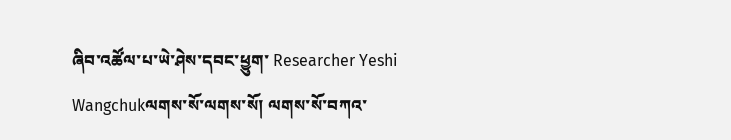ཞིབ་འཚོལ་པ་ཡེ་ཤེས་དབང་ཕྱུག་ Researcher Yeshi Wangchukལགས་སོ་ལགས་སོ། ལགས་སོ་བཀའ་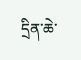དྲིན་ཆེ་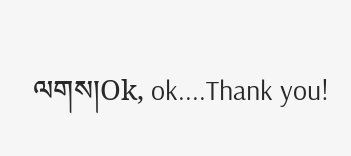ལགས།Ok, ok....Thank you!